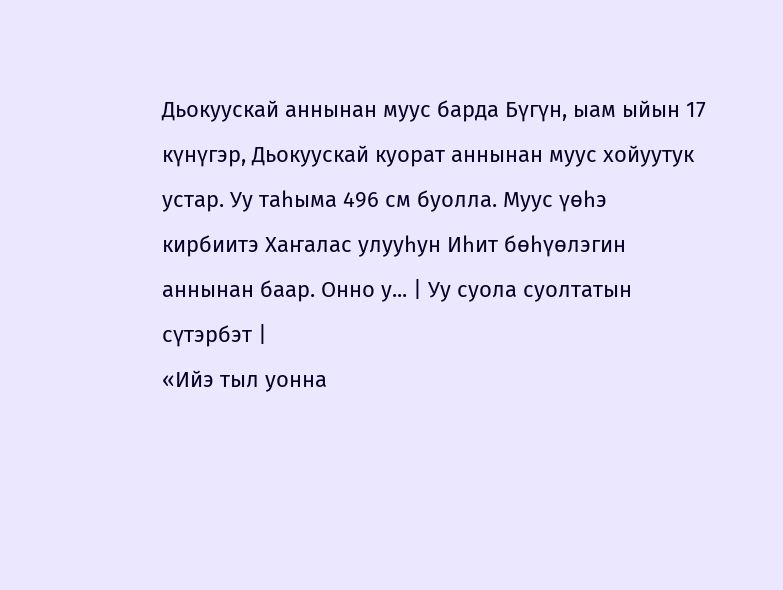Дьокуускай аннынан муус барда Бүгүн, ыам ыйын 17 күнүгэр, Дьокуускай куорат аннынан муус хойуутук устар. Уу таһыма 496 см буолла. Муус үөһэ кирбиитэ Хаҥалас улууһун Иһит бөһүөлэгин аннынан баар. Онно у... | Уу суола суолтатын сүтэрбэт |
«Ийэ тыл уонна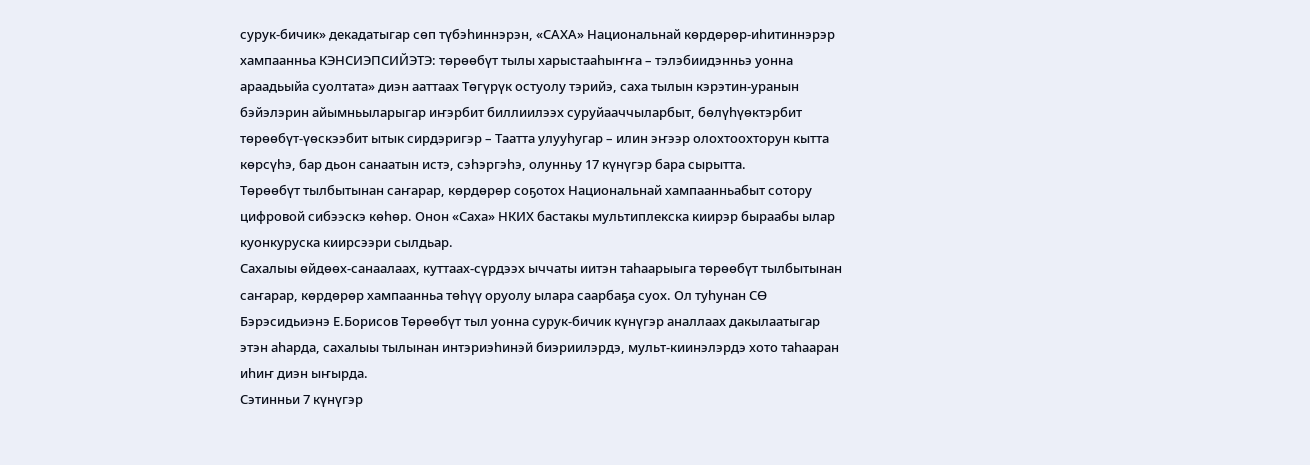сурук-бичик» декадатыгар сөп түбэһиннэрэн, «САХА» Национальнай көрдөрөр-иһитиннэрэр хампаанньа КЭНСИЭПСИЙЭТЭ: төрөөбүт тылы харыстааһыҥҥа – тэлэбиидэнньэ уонна араадьыйа суолтата» диэн ааттаах Төгүрүк остуолу тэрийэ, саха тылын кэрэтин-уранын бэйэлэрин айымньыларыгар иҥэрбит биллиилээх суруйааччыларбыт, бөлүһүөктэрбит төрөөбүт-үөскээбит ытык сирдэригэр – Таатта улууһугар – илин эҥээр олохтоохторун кытта көрсүһэ, бар дьон санаатын истэ, сэһэргэһэ, олунньу 17 күнүгэр бара сырытта.
Төрөөбүт тылбытынан саҥарар, көрдөрөр соҕотох Национальнай хампаанньабыт сотору цифровой сибээскэ көһөр. Онон «Саха» НКИХ бастакы мультиплекска киирэр быраабы ылар куонкуруска киирсээри сылдьар.
Сахалыы өйдөөх-санаалаах, куттаах-сүрдээх ыччаты иитэн таһаарыыга төрөөбүт тылбытынан саҥарар, көрдөрөр хампаанньа төһүү оруолу ылара саарбаҕа суох. Ол туһунан СӨ Бэрэсидьиэнэ Е.Борисов Төрөөбүт тыл уонна сурук-бичик күнүгэр аналлаах дакылаатыгар этэн аһарда, сахалыы тылынан интэриэһинэй биэриилэрдэ, мульт-киинэлэрдэ хото таһааран иһиҥ диэн ыҥырда.
Сэтинньи 7 күнүгэр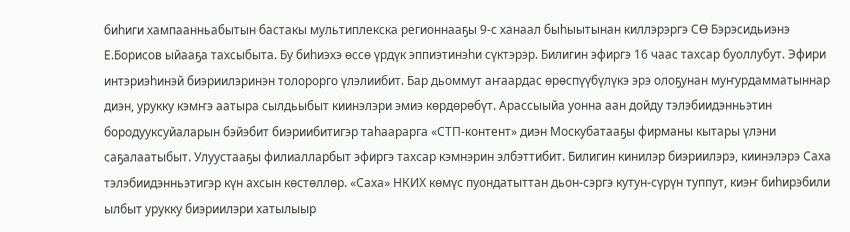биһиги хампаанньабытын бастакы мультиплекска регионнааҕы 9-с ханаал быһыытынан киллэрэргэ СӨ Бэрэсидьиэнэ Е.Борисов ыйааҕа тахсыбыта. Бу биһиэхэ өссө үрдүк эппиэтинэһи сүктэрэр. Билигин эфиргэ 16 чаас тахсар буоллубут. Эфири интэриэһинэй биэриилэринэн толорорго үлэлиибит. Бар дьоммут аҥаардас өрөспүүбүлүкэ эрэ олоҕунан муҥурдамматыннар диэн, урукку кэмҥэ аатыра сылдьыбыт киинэлэри эмиэ көрдөрөбүт. Арассыыйа уонна аан дойду тэлэбиидэнньэтин бородууксуйаларын бэйэбит биэриибитигэр таһаарарга «СТП-контент» диэн Москубатааҕы фирманы кытары үлэни саҕалаатыбыт. Улуустааҕы филиалларбыт эфиргэ тахсар кэмнэрин элбэттибит. Билигин кинилэр биэриилэрэ, киинэлэрэ Саха тэлэбиидэнньэтигэр күн ахсын көстөллөр. «Саха» НКИХ көмүс пуондатыттан дьон-сэргэ кутун-сүрүн туппут, киэҥ биһирэбили ылбыт урукку биэриилэри хатылыыр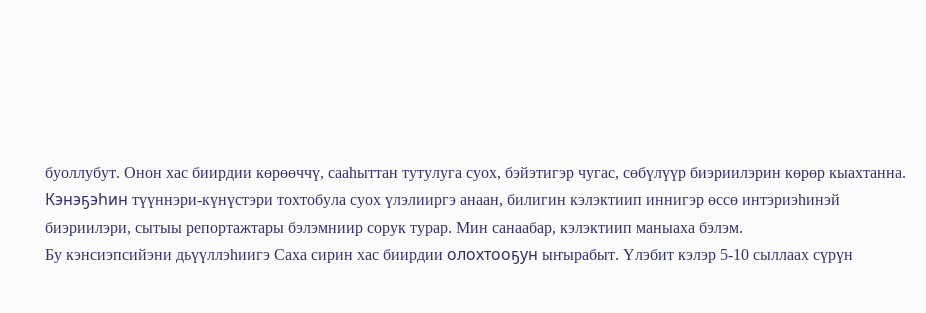буоллубут. Онон хас биирдии көрөөччү, сааһыттан тутулуга суох, бэйэтигэр чугас, сөбүлүүр биэриилэрин көрөр кыахтанна.
Кэнэҕэһин түүннэри-күнүстэри тохтобула суох үлэлииргэ анаан, билигин кэлэктиип иннигэр өссө интэриэһинэй биэриилэри, сытыы репортажтары бэлэмниир сорук турар. Мин санаабар, кэлэктиип маныаха бэлэм.
Бу кэнсиэпсийэни дьүүллэһиигэ Саха сирин хас биирдии олохтооҕун ыҥырабыт. Үлэбит кэлэр 5-10 сыллаах сүрүн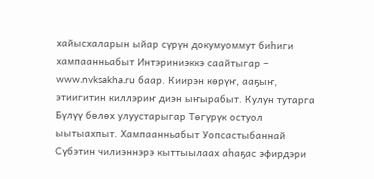хайысхаларын ыйар сүрүн докумуоммут биһиги хампаанньабыт Интэриниэккэ саайтыгар – www.nvksakha.ru баар. Киирэн көрүҥ, ааҕыҥ, этиигитин киллэриҥ диэн ыҥырабыт. Кулун тутарга Бүлүү бөлөх улуустарыгар Төгүрүк остуол ыытыахпыт. Хампаанньабыт Уопсастыбаннай Сүбэтин чилиэннэрэ кыттыылаах аһаҕас эфирдэри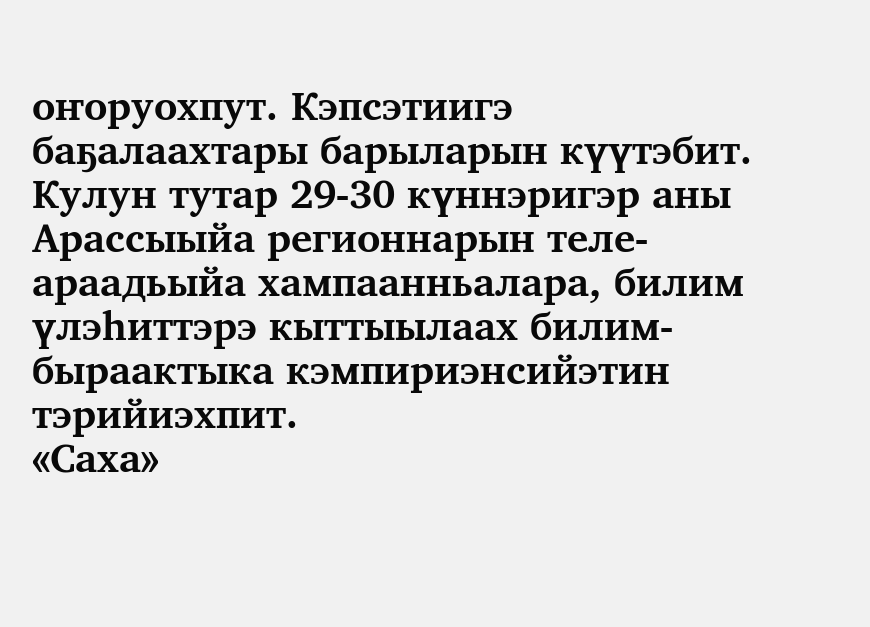оҥоруохпут. Кэпсэтиигэ баҕалаахтары барыларын күүтэбит.
Кулун тутар 29-30 күннэригэр аны Арассыыйа регионнарын теле-араадьыйа хампаанньалара, билим үлэһиттэрэ кыттыылаах билим-быраактыка кэмпириэнсийэтин тэрийиэхпит.
«Саха»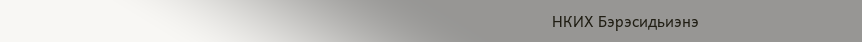НКИХ Бэрэсидьиэнэ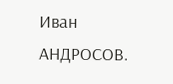Иван АНДРОСОВ.